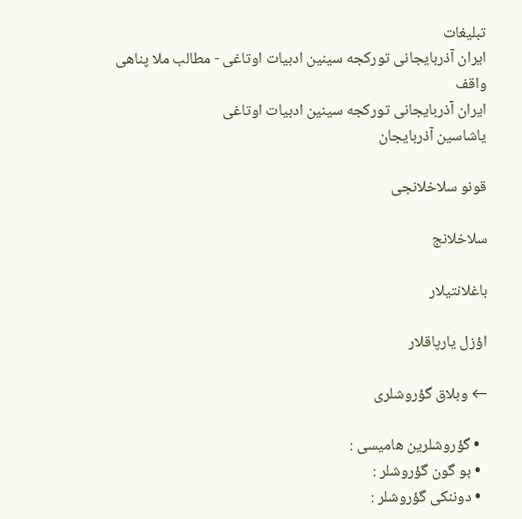تبلیغات
ایران آذربایجانی تورکجه سینین ادبیات اوتاغی - مطالب ملا پناهی واقف
ایران آذربایجانی تورکجه سینین ادبیات اوتاغی
یاشاسین آذربایجان

قونو سلاخلانجی

سلاخلانج

باغلانتیلار

اؤزل یارپاقلار‌

← وبلاق گؤروشلری

  • گؤروشلرین هامیسی :
  • بو گون گؤروشلر :
  • دوننکی گؤروشلر :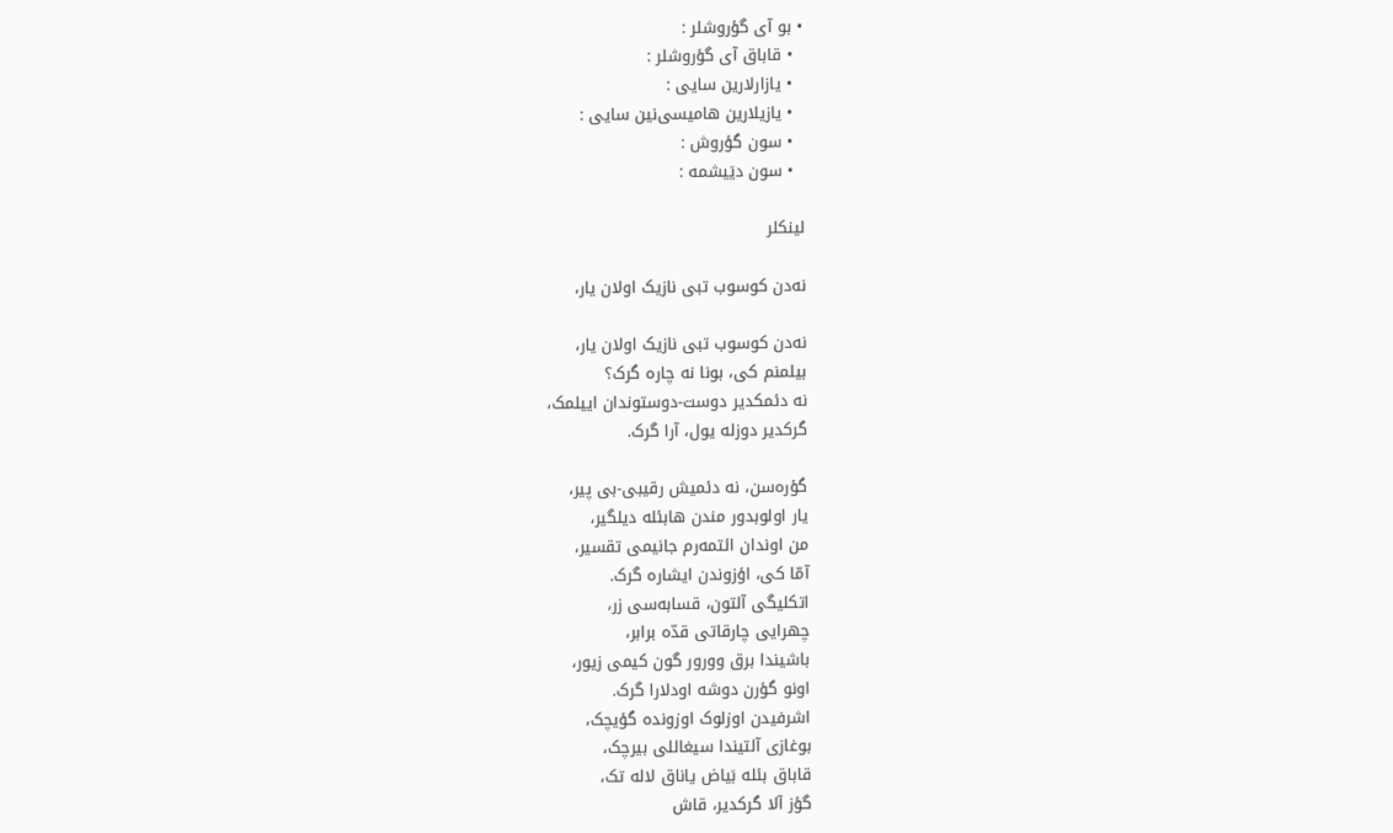• بو آی گؤروشلر :
  • قاباق آی گؤرو‌شلر :
  • یازارلارین سایی :
  • یازیلارین هامیسی‌نین سایی :
  • سون گؤروش :
  • سون دیَیشمه :

لینکلر‌

نه‌دن کوسوب تبی نازیک اولان یار،

نه‌دن کوسوب تبی نازیک اولان یار،
بیلمنم کی، بونا نه چاره گرک؟
نه دئمکدیر دوست-دوستوندان اییلمک،
گرکدیر دوزله یول، آرا گرک.

گؤره‌سن، نه دئمیش رقیبی-بی پیر،
یار اولوبدور مندن هابئله دیلگیر،
من اوندان ائتمه‌رم جانیمی تقسیر،
آمّا کی، اؤزوندن ایشاره گرک.
اتکلیگی آلتون، قسابه‌سی زر،
چهرایی چارقاتی قدّه برابر،
باشیندا برق وورور گون کیمی زیور،
اونو گؤرن دوشه اودلارا گرک.
اشرفیدن اوزلوک اوزونده گؤیچک،
بوغازی آلتیندا سیغاللی بیرچک،
قاباق بئله بَیاض یاناق لاله تک،
گؤز آلا گرکدیر، قاش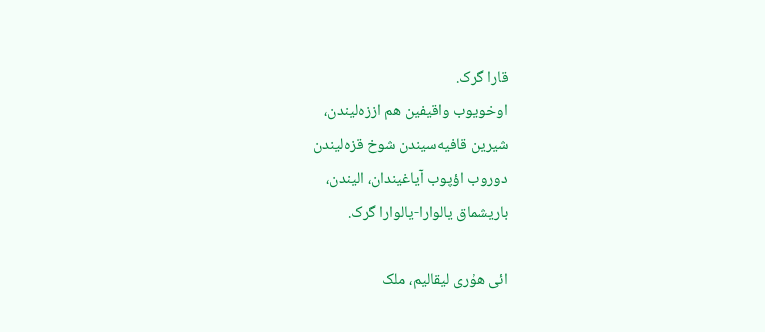قارا گرک.
اوخویوب واقیفین هم اززه‌لیندن،
شیرین قافیه‌سیندن شوخ قزه‌لیندن
دوروب اؤپوب آیاغیندان، الیندن،
باریشماق یالوارا-یالوارا گرک.

ائی هۇری لیقالیم، ملک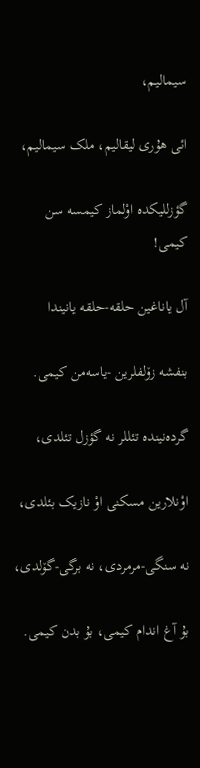سیمالیم،

ائی هۇری لیقالیم، ملک سیمالیم،

گؤزللیکده اوْلماز کیمسه سن کیمی!

آل یاناغین حلقه‌-حلقه‌ یانیندا

بنفشه زۆلفلرین -یاسه‌من کیمی.

گرده‌نینده تئللر نه گؤزل تئلدی،

اوْنلارین مسکنی اوْ نازیک بئلدی،

نه سنگی-مرمردی، نه برگی-گۆلدی،

بۇ آغ اندام کیمی، بۇ بدن کیمی.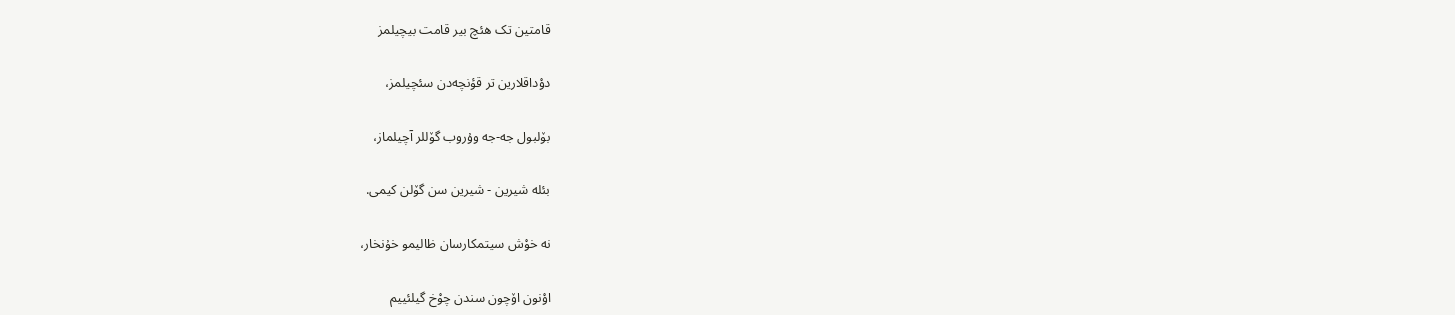قامتین تک هئچ بیر قامت بیچیلمز

دوْداقلارین تر قؤنچه‌دن سئچیلمز،

بۆلبول جه-جه وۇروب گۆللر آچیلماز،

بئله شیرین - شیرین سن گۆلن کیمی.

نه خوْش سیتمکارسان ظالیمو خۇنخار،

اوْنون اۆچون سندن چوْخ گیلئییم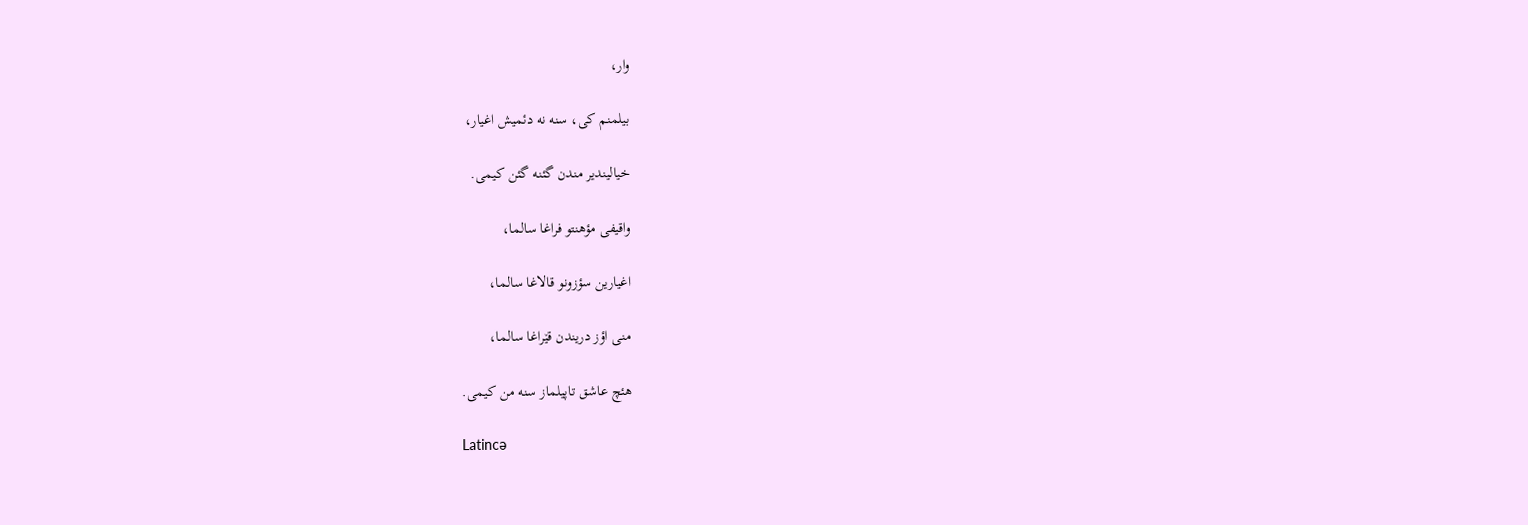وار،

بیلمنم کی، سنه نه دئمیش اغیار،

خیالیندیر مندن گئنه گئن کیمی.

واقیفی مؤهنتو فراغا سالما،

اغیارین سؤزونو قالاغا سالما،

منی اؤز دریندن قێراغا سالما،

هئچ عاشق تاپیلماز سنه من کیمی.

Latincə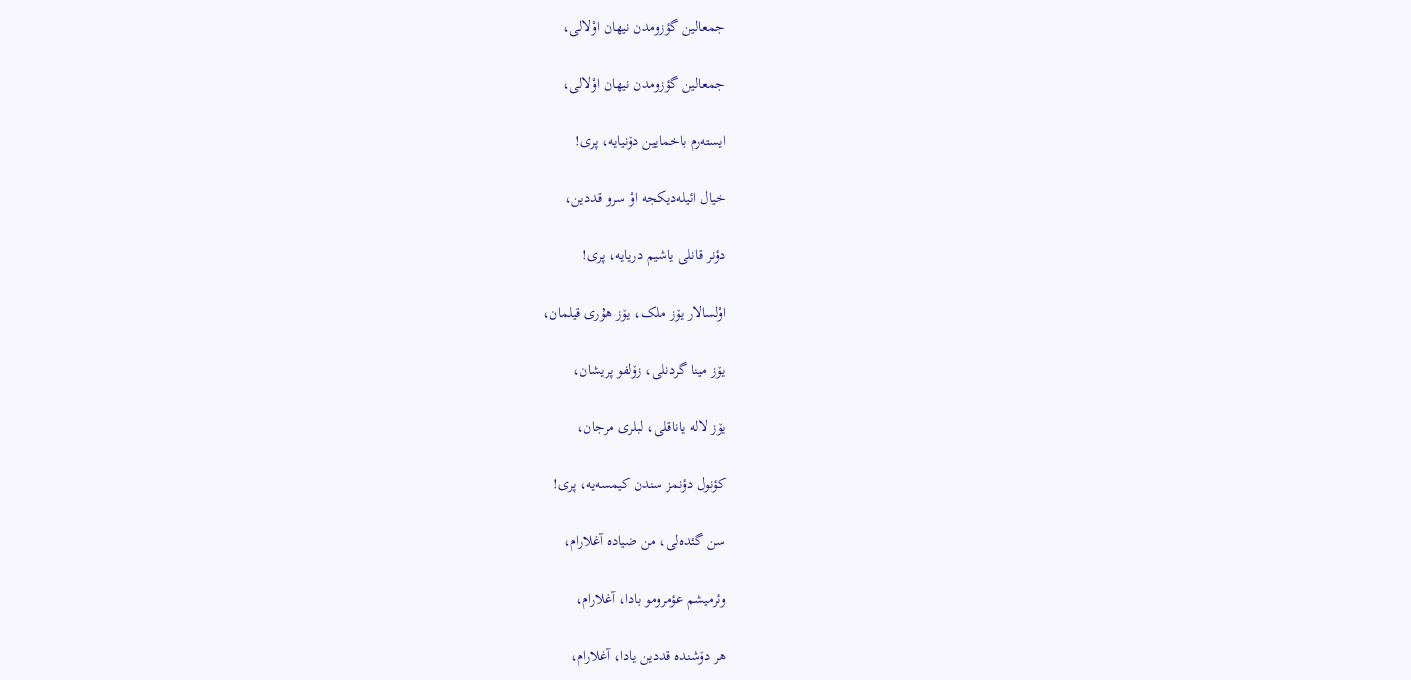جمعالین گؤزومدن نیهان اوْلالی،

جمعالین گؤزومدن نیهان اوْلالی،

ایسته‌رم باخمایین دۆنیایه، پری!

خیال ائیله‌دیکجه اوْ سرو قددین،

دؤنر قانلی یاشیم دریایه، پری!

اوْلسالار یۆز ملک، یۆز هۇری قیلمان،

یۆز مینا گردنلی، زۆلفو پریشان،

یۆز لاله یاناقلی، لبلری مرجان،

کؤنول دؤنمز سندن کیمسه‌یه، پری!

سن گئده‌لی، من ضیاده آغلارام،

وئرمیشم عؤمرومو بادا، آغلارام،

هر دۆشنده قددین یادا، آغلارام،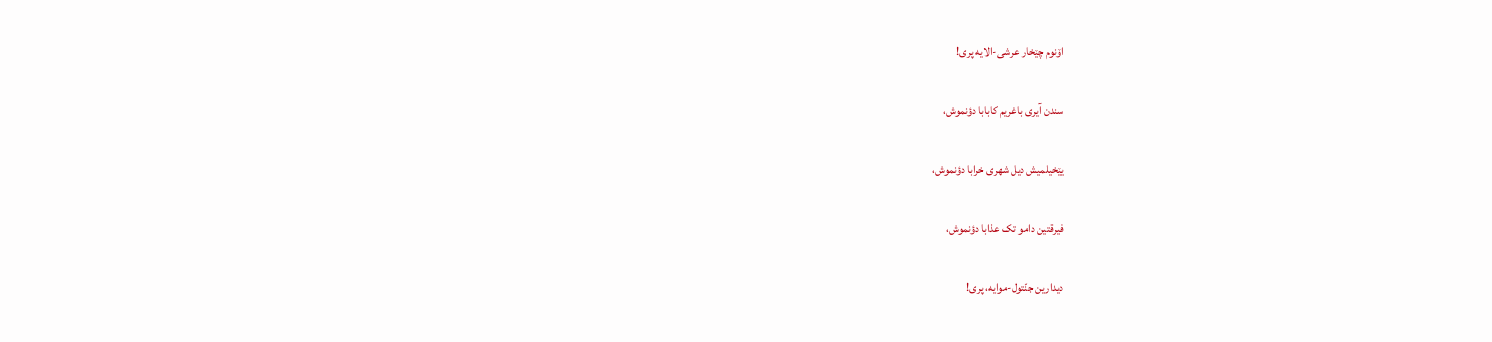اۆنوم چێخار عرشی-الایه پری!

سندن آیری باغریم کابابا دؤنموش،

یێخیلمیش دیل شهری خرابا دؤنموش،

فیرقتین دامو تک عذابا دؤنموش،

دیدارین جنّتول-موایه، پری!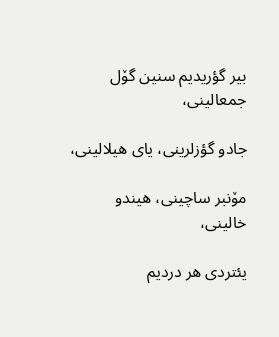بیر گؤریدیم سنین گۆل جمعالینی،

جادو گؤزلرینی، یای هیلالینی،

مۆنبر ساچینی، هیندو خالینی،

یئتردی هر دردیم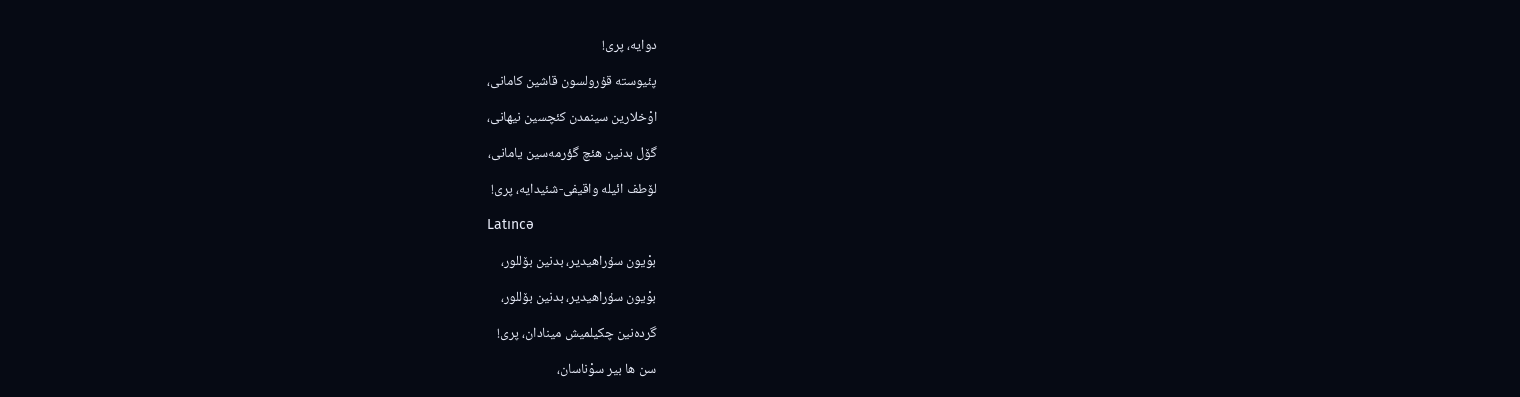دوایه، پری!

پئیوسته قۇرولسون قاشین کامانی،

اوْخلارین سینمدن کئچسین نیهانی،

گۆل بدنین هئچ گؤرمه‌سین یامانی،

لۆطف ائیله واقیفی-شئیدایه، پری!

Latıncə

بوْیون سۇراهیدیر، بدنین بۆللور،

بوْیون سۇراهیدیر، بدنین بۆللور،

گرده‌نین چکیلمیش مینادان، پری!

سن ها بیر سوْناسان،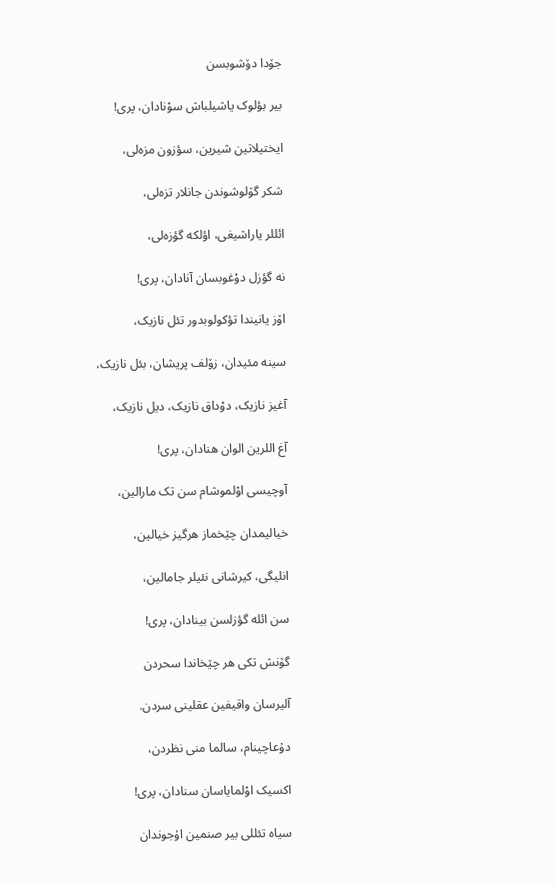جۆدا دۆشوبسن

بیر بؤلوک یاشیلباش سوْنادان، پری!

ایختیلاتین شیرین، سؤزون مزه‌لی،

شکر گۆلوشوندن جانلار تزه‌لی،

ائللر یاراشیغی، اؤلکه گؤزه‌لی،

نه گؤزل دوْغوبسان آنادان، پری!

اۆز یانیندا تؤکولوبدور تئل نازیک،

سینه مئیدان، زۆلف پریشان، بئل نازیک،

آغیز نازیک، دوْداق نازیک، دیل نازیک،

آغ اللرین الوان هنادان، پری!

آوچیسی اوْلموشام سن تک مارالین،

خیالیمدان چێخماز هرگیز خیالین،

انلیگی، کیرشانی نئیلر جامالین،

سن ائله گؤزلسن بینادان، پری!

گۆنش تکی هر چێخاندا سحردن

آلیرسان واقیفین عقلینی سردن.

دۇعاچینام، سالما منی نظردن،

اکسیک اوْلمایاسان سنادان، پری!

سیاه تئللی بیر صنمین اۇجوندان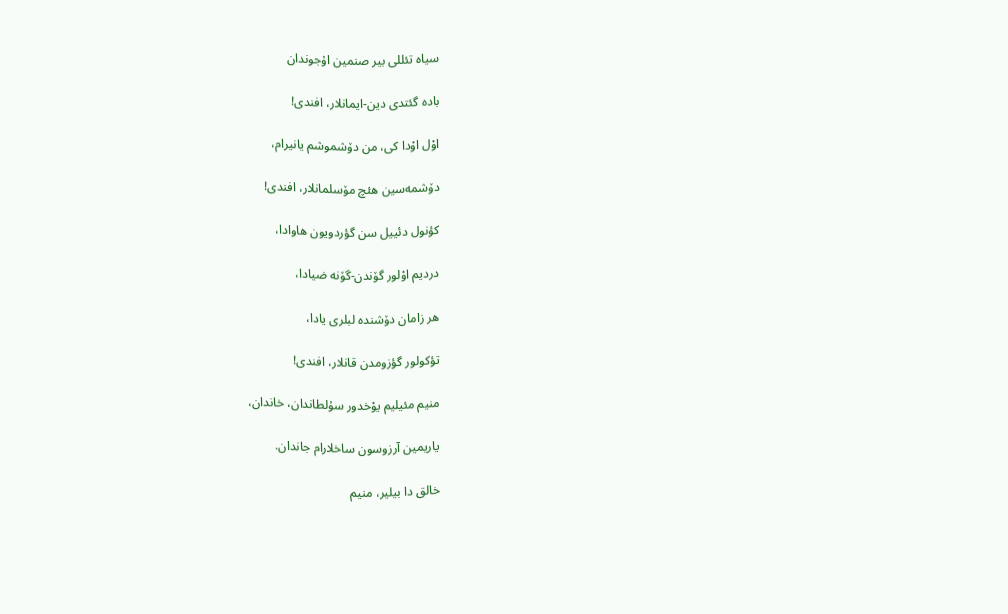سیاه تئللی بیر صنمین اۇجوندان

باده گئتدی دین-ایمانلار، افندی!

اوْل اوْدا کی، من دۆشموشم یانیرام،

دۆشمه‌سین هئچ مۆسلمانلار، افندی!

کؤنول دئییل سن گؤردویون هاوادا،

دردیم اوْلور گۆندن-گۆنه ضیادا،

هر زامان دۆشنده لبلری یادا،

تؤکولور گؤزومدن قانلار، افندی!

منیم مئیلیم یوْخدور سۇلطاندان، خاندان،

یاریمین آرزوسون ساخلارام جاندان.

خالق دا بیلیر، منیم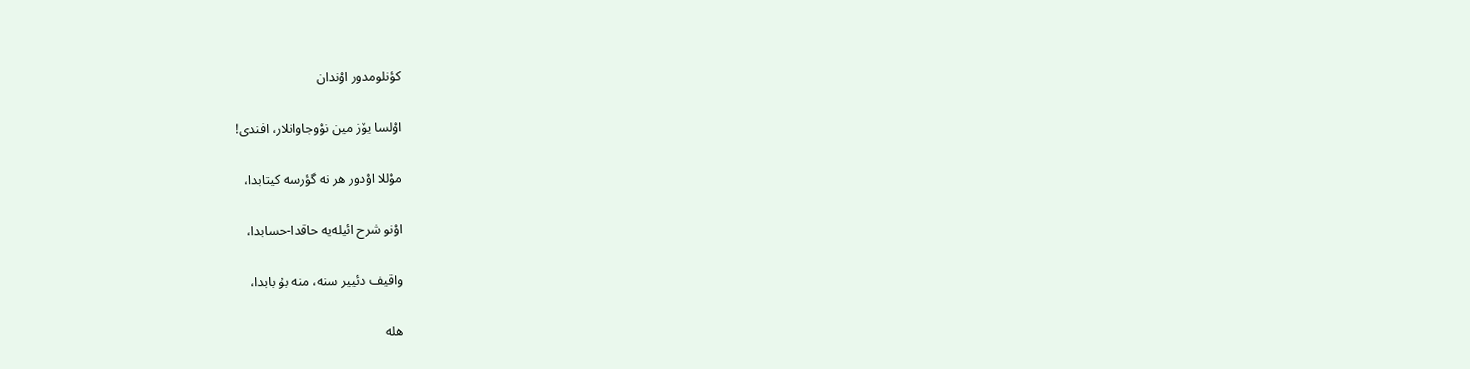کؤنلومدور اوْندان

اوْلسا یۆز مین نوْوجاوانلار، افندی!

موْللا اوْدور هر نه گؤرسه کیتابدا،

اوْنو شرح ائیله‌یه حاقدا-حسابدا،

واقیف دئییر سنه، منه بۇ بابدا،

هله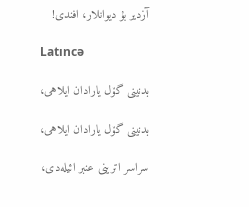آزدیر بۇ دیوانلار، افندی!

Latıncə

بدنینی گۆل یارادان ایلاهی،

بدنینی گۆل یارادان ایلاهی،

سراسر اترینی عنبر ائیله‌دی،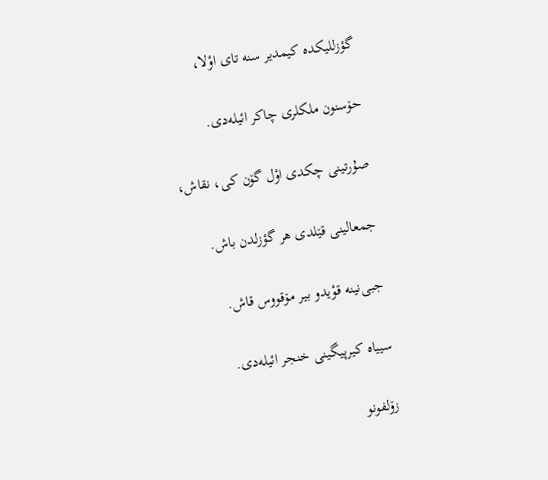گؤزللیکده کیمدیر سنه تای اوْلا،

حۆسنون ملکلری چاکر ائیله‌دی.

صۇرتینی چکدی اوْل گۆن کی، نقاش،

جمعالینی قێلدی هر گؤزلدن باش.

جبی‌نینه قوْیدو بیر مۆقووس قاش.

سییاه کیرپیگینی خنجر ائیله‌دی.

زۆلفونو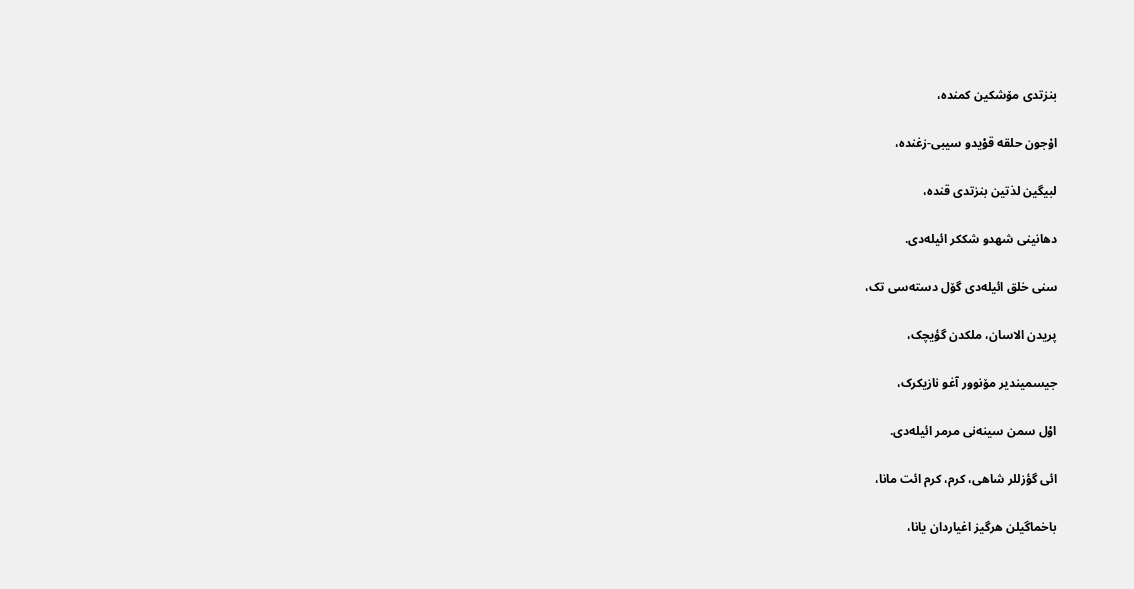بنزتدی مۆشکین کمنده،

اۇجون حلقه‌‌ قوْیدو سیبی-زغنده،

لبیگین لذتین بنزتدی قنده،

دهانینی شهدو شککر ائیله‌دی.

سنی خلق ائیله‌دی گۆل دسته‌سی تک،

پریدن الاسان، ملکدن گؤیچک،

جیسمیندیر مۆنوور آغو نازیکرک،

اوْل سمن سینه‌نی مرمر ائیله‌دی.

ائی گؤزللر شاهی، کرم، کرم ائت مانا،

باخماگیلن هرگیز اغیاردان یانا،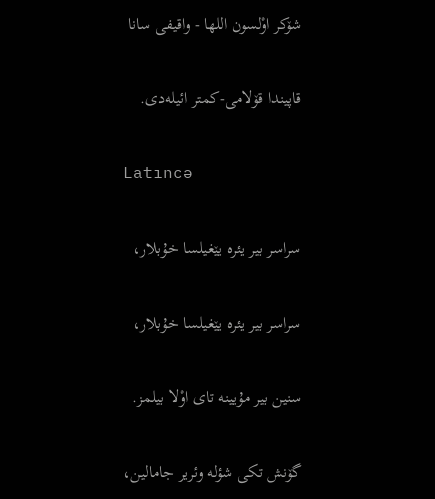شۆکر اوْلسون اللها - واقیفی سانا

قاپیندا قۆلامی-کمتر ائیله‌دی.

Latıncə

سراسر بیر یئره یێغیلسا خۇبلار،

سراسر بیر یئره یێغیلسا خۇبلار،

سنین بیر مۇیینه تای اوْلا بیلمز.

گۆنش تکی شؤله وئریر جامالین،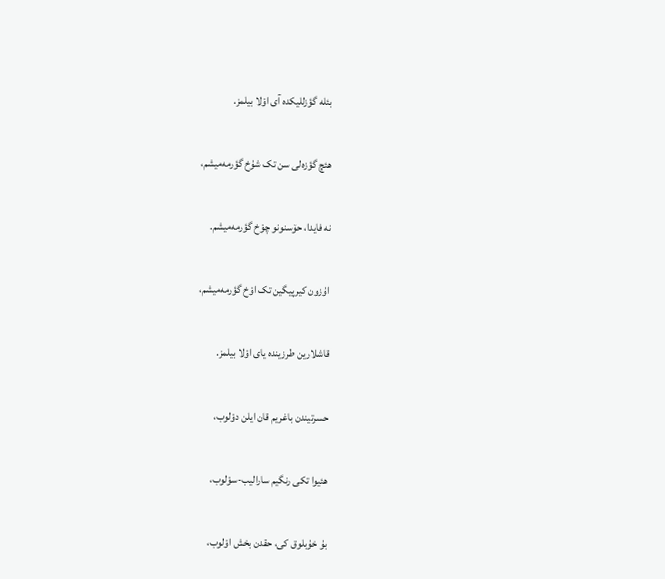بئله گؤزللیکده آی اوْلا بیلمز.

هئچ گؤزه‌لی سن تک شۇخ گؤرمه‌میشم،

نه فایدا، حۆسنونو چوْخ گؤرمه‌میشم.

اۇزون کیرپیگین تک اوْخ گؤرمه‌میشم،

قاشلارین طرزینده یای اوْلا بیلمز.

حسرتیندن باغریم قان ایلن دوْلوب،

هئیوا تکی رنگیم سارالیب-سوْلوب،

بۇ خۇبلوق کی، حقدن بخش اوْلوب،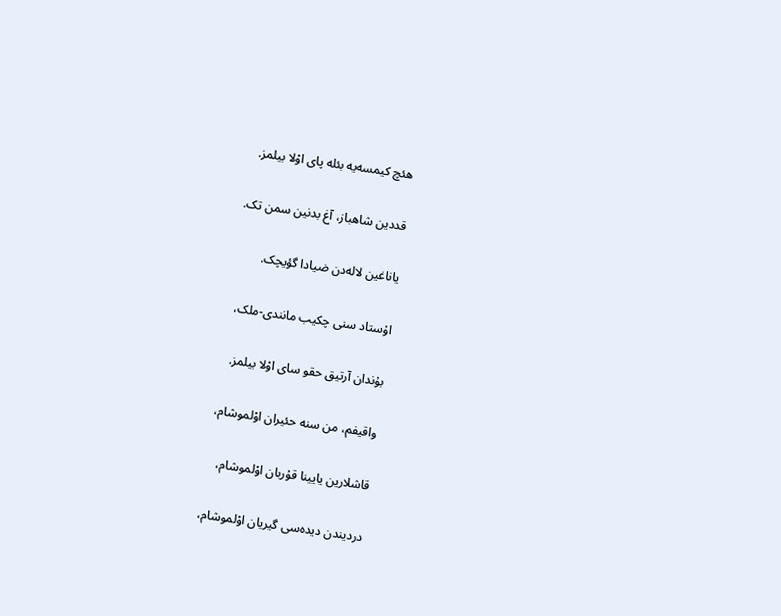هئچ کیمسه‌یه بئله پای اوْلا بیلمز.

قددین شاهباز، آغ بدنین سمن تک.

یاناغین لاله‌دن ضیادا گؤیچک.

اۇستاد سنی چکیب مانندی-ملک،

بۇندان آرتیق حقو سای اوْلا بیلمز.

واقیفم، من سنه حئیران اوْلموشام،

قاشلارین یایینا قۇربان اوْلموشام،

دردیندن دیده‌سی گیریان اوْلموشام،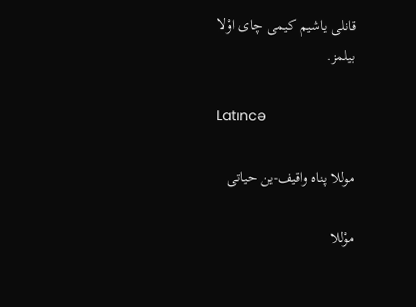قانلی یاشیم کیمی چای اوْلا بیلمز.

Latıncə

موللا پناه واقیف-ین حیاتی

موْللا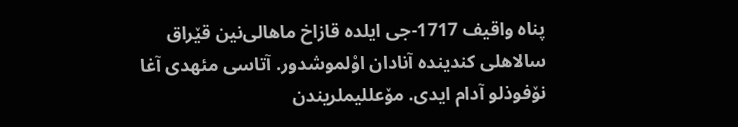پناه واقیف 1717-جی ایلده قازاخ ماهالی‌نین قێراق سالاهلی کندینده آنادان اوْلموشدور. آتاسی مئهدی آغا نۆفوذلو آدام ایدی. مۆعللیملریندن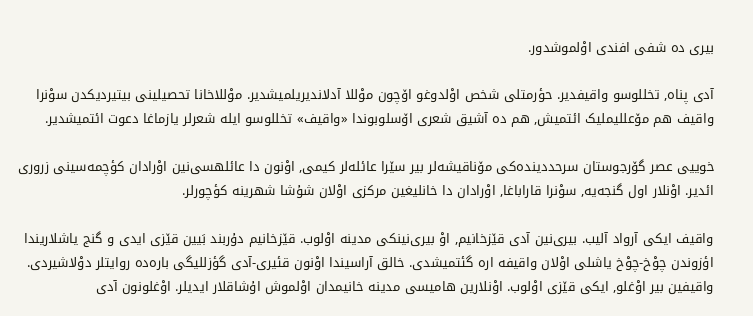بیری ده شفی افندی اوْلموشدور.

آدی پناه, تخللوسو واقیفدیر. حؤرمتلی شخص اوْلدوغو اۆچون موْللا آدلاندیریلمیشدیر. موْللاخانا تحصیلینی بیتیردیکدن سوْنرا واقیف هم مۆعللیملیک ائتمیش, هم ده آشیق شعری اۆسلوبوندا «واقیف» تخللوسو ایله شعرلر یازماغا دعوت ائتمیشدیر.

خوییی عصر گۆرجوستان سرحددینده‌کی مۆناقیشه‌لر بیر سێرا عائله‌لر کیمی, اوْنون دا عائلهسی‌نین اوْرادان کؤچمه‌سینی زروری ائدیر. اوْنلار اول گنجه‌یه, سوْنرا قاراباغا, اوْرادان دا خانلیغین مرکزی اوْلان شۇشا شهرینه کؤچورلر.

واقیف ایکی آرواد آلیب. بیری‌نین آدی قێزخانیم, اوْ بیری‌نینکی مدینه اوْلوب. قێزخانیم دۇربند بَیین قێزی ایدی و گنج یاشلاریندا اؤزوندن چوْخ-چوْخ یاشلی اوْلان واقیفه اره گئتمیشدی. خالق آراسیندا اوْنون قئیری-آدی گؤزللیگی باره‌ده روایتلر دوْلاشیردی. واقیفین بیر اوْغلو, ایکی قێزی اوْلوب. اوْنلارین هامیسی مدینه خانیمدان اوْلموش اۇشاقلار ایدیلر. اوْغلونون آدی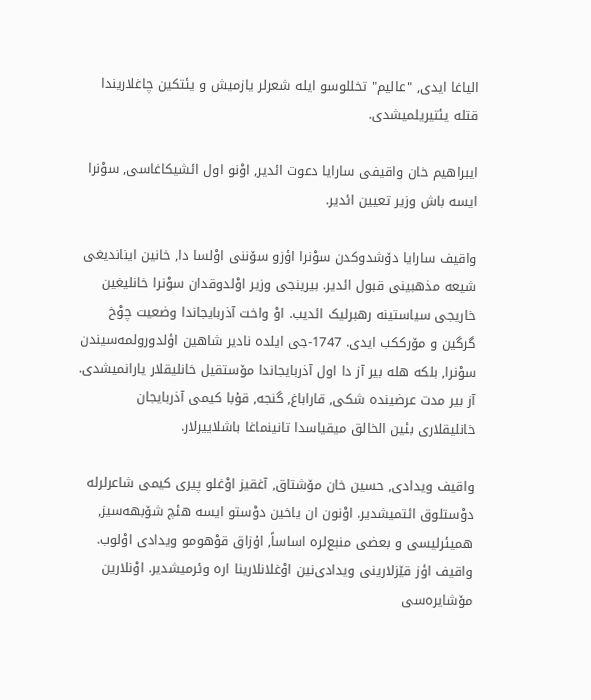الیاغا ایدی, "عالیم" تخللوسو ایله شعرلر یازمیش و یئتکین چاغلاریندا قتله یئتیریلمیشدی.

ایبراهیم خان واقیفی سارایا دعوت ائدیر, اوْنو اول ائشیکاغاسی, سوْنرا ایسه باش وزیر تعیین ائدیر.

واقیف سارایا دۆشدوکدن سوْنرا اؤزو سۆننی اوْلسا دا, خانین ایناندیغی شیعه مذهبینی قبول ائدیر. بیرینجی وزیر اوْلدوقدان سوْنرا خانلیغین خاریجی سیاستینه رهبرلیک ائدیب. اوْ واخت آذربایجاندا وضعیت چوْخ گرگین و مۆرککب ایدی. 1747-جی ایلده نادیر شاهین اؤلدورولمه‌سیندن سوْنرا, بلکه هله بیر آز دا اول آذربایجاندا مۆستقیل خانلیقلار یارانمیشدی. آز بیر مدت عرضینده شکی, قاراباغ, گنجه, قۇبا کیمی آذربایجان خانلیقلاری بئین الخالق میقیاسدا تانینماغا باشلاییرلار.

واقیف ویدادی, حسین خان مۆشتاق, آغقیز اوْغلو پیری کیمی شاعرلرله دوْستلوق ائتمیشدیر. اوْنون ان یاخین دوْستو ایسه هئچ شۆبهه‌سیز, همیئرلیسی و بعضی منبع‌لره اساساً, اۇزاق قوْهومو ویدادی اوْلوب. واقیف اؤز قێزلارینی ویدادی‌نین اوْغلانلارینا اره وئرمیشدیر. اوْنلارین مۆشایره‌سی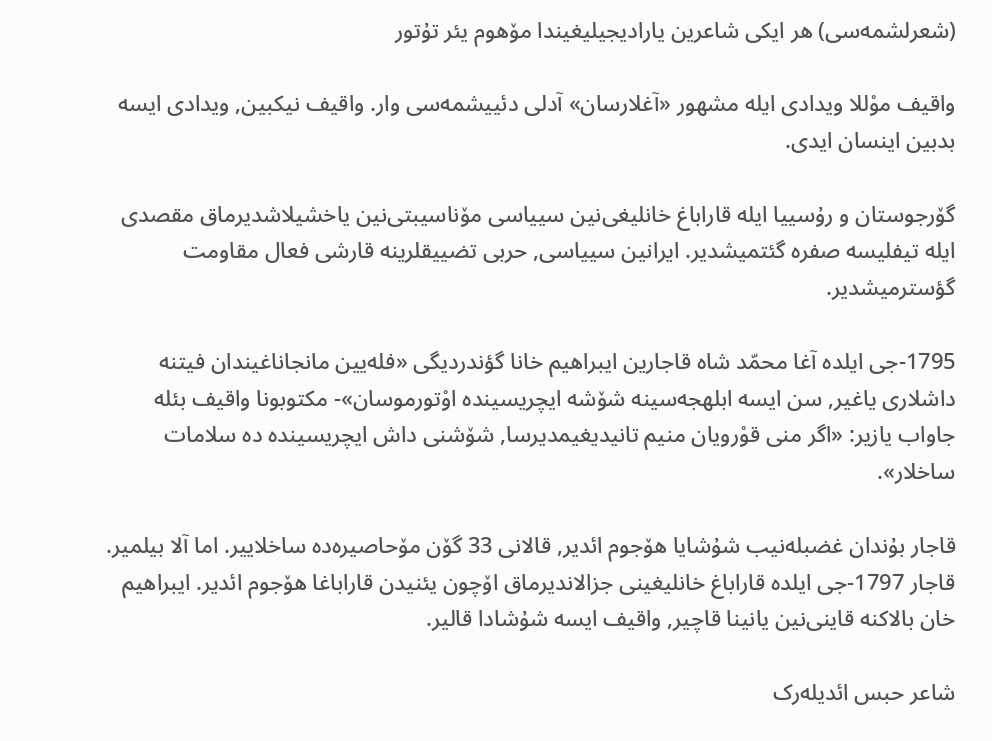(شعرلشمه‌سی) هر ایکی شاعرین یارادیجیلیغیندا مۆهوم یئر تۇتور

واقیف موْللا ویدادی ایله مشهور «آغلارسان» آدلی دئییشمه‌سی وار. واقیف نیکبین, ویدادی ایسه بدبین اینسان ایدی.

گۆرجوستان و رۇسییا ایله قاراباغ خانلیغی‌نین سییاسی مۆناسیبتی‌نین یاخشیلاشدیرماق مقصدی ایله تیفلیسه صفره گئتمیشدیر. ایرانین سییاسی, حربی تضییقلرینه قارشی فعال مقاومت گؤسترمیشدیر.

1795-جی ایلده آغا محمّد شاه قاجارین ایبراهیم خانا گؤندردیگی «فله‌یین مانجاناغیندان فیتنه داشلاری یاغیر, سن ایسه ابلهجه‌سینه شۆشه ایچریسینده اوْتورموسان»- مکتوبونا واقیف بئله جاواب یازیر: «اگر منی قوْرویان منیم تانیدیغیمدیرسا, شۆشنی داش ایچریسینده ده سلامات ساخلار».

قاجار بۇندان غضبله‌نیب شۇشایا هۆجوم ائدیر, قالانی 33 گۆن مۆحاصیره‌ده ساخلاییر. اما آلا بیلمیر. قاجار 1797-جی ایلده قاراباغ خانلیغینی جزالاندیرماق اۆچون یئنیدن قاراباغا هۆجوم ائدیر. ایبراهیم خان بالاکنه قاینی‌نین یانینا قاچیر, واقیف ایسه شۇشادا قالیر.

شاعر حبس ائدیله‌رک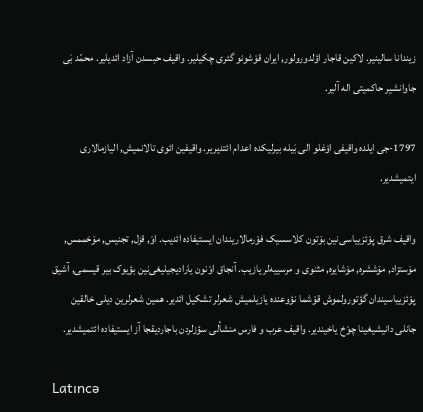زیندانا سالینیر. لاکین قاجار اؤلدورولور, ایران قوْشونو گئری چکیلیر. واقیف حبسدن آزاد ائدیلیر. محمّد بَی جاوانشیر حاکمیتی اله آلیر.

1797-جی ایلده واقیفی اوْغلو الی بَیله بیرلیکده اعدام ائتدیریر. واقیفین ائوی تالانمیش, الیازمالاری ایتمیشدیر.

واقیف شرق پوْئزییاسی‌نین بۆتون کلاسسیک فوْرمالاریندان ایستیفاده ائدیب. اوْ, قزل, تجنیس, مۆخممس, مۆستزاد, مۆششره, مۆشایره, مثنوی و مرسییه‌لر یازیب. آنجاق اوْنون یارادیجیلیغی‌نین بؤیوک بیر قیسمی, آشیق پوْئزییاسیندان گؤتورولموش قوْشما نؤوعنده یازیلمیش شعرلر تشکیل ائدیر. همین شعرلرین دیلی خالقین جانلی دانیشیغینا چوْخ یاخیندیر. واقیف عرب و فارس منشأ‌لی سؤزلردن باجاردیقجا آز ایستیفاده ائتمیشدیر.

Latıncə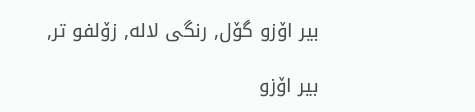بیر اۆزو گۆل, رنگی لاله, زۆلفو تر,

بیر اۆزو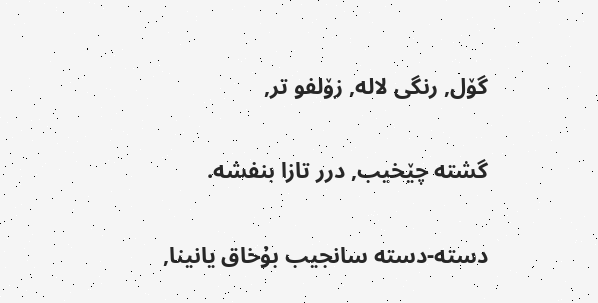گۆل, رنگی لاله, زۆلفو تر,

گشته چێخیب, درر تازا بنفشه.

دسته-دسته سانجیب بۇخاق یانینا,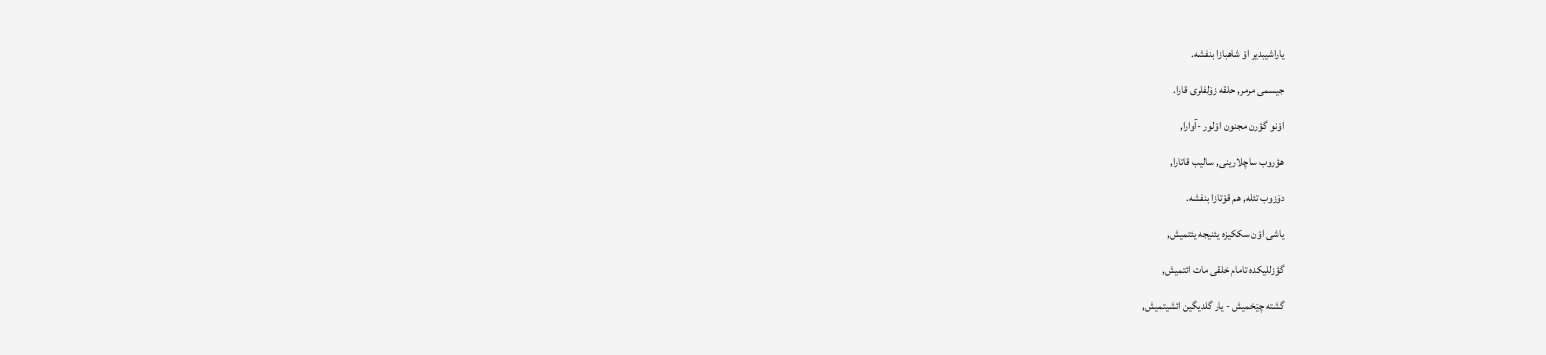یاراشیبدیر اوْ شاهبازا بنفشه.

جیسمی مرمر, حلقه‌ زۆلفلری قارا.

اوْنو گؤرن مجنون اوْلور -آوارا,

هؤروب ساچلارینی, سالیب قاتارا,

دۆزوب تئله, هم قوْتازا بنفشه.

یاشی اوْن سککیزه یئنیجه یئتمیش,

گؤزللیکده تامام خلقی مات ائتمیش,

گشته چێخمیش - یار گلدیگین ائشیتمیش,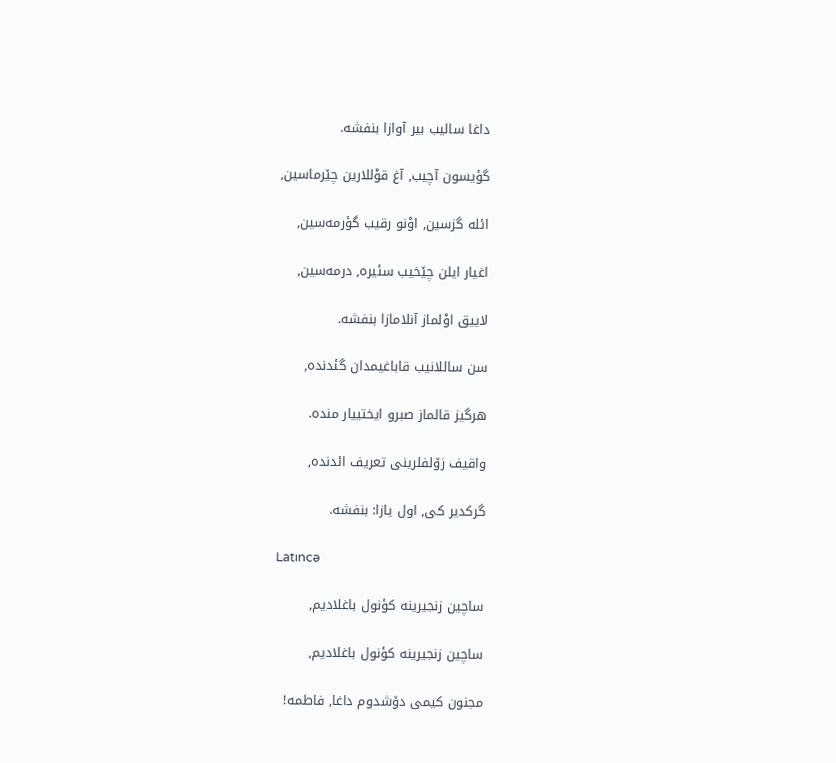داغا سالیب بیر آوازا بنفشه.

گؤیسون آچیب, آغ قوْللارین چێرماسین,

ائله گزسین, اوْنو رقیب گؤرمه‌سین,

اغیار ایلن چێخیب سئیره, درمه‌سین,

لاییق اوْلماز آنلامازا بنفشه.

سن ساللانیب قاباغیمدان گئدنده,

هرگیز قالماز صبرو ایختییار منده.

واقیف زۆلفلرینی تعریف ائدنده,

گرکدیر کی, اول یازا: بنفشه.

Latıncə

ساچین زنجیرینه کؤنول باغلادیم,

ساچین زنجیرینه کؤنول باغلادیم,

مجنون کیمی دۆشدوم داغا, فاطمه‌!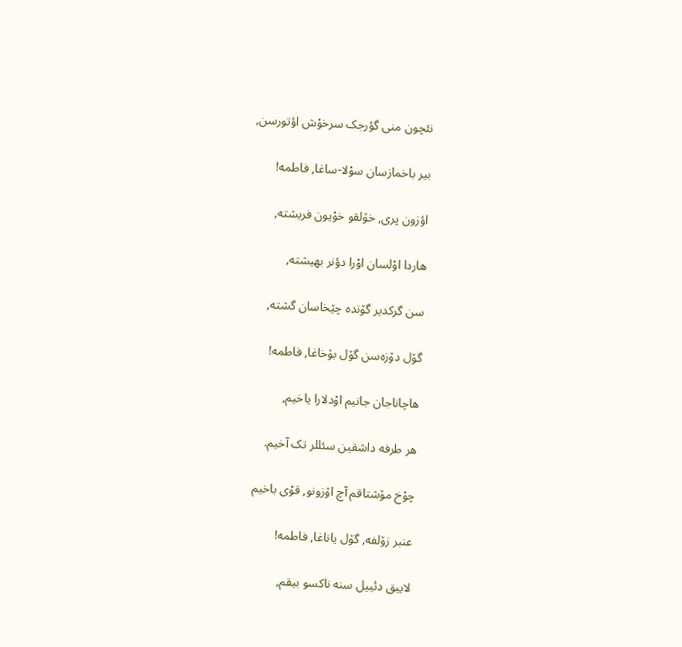نئچون منی گؤرجک سرخوْش اؤتورسن,

بیر باخمازسان سوْلا-ساغا, فاطمه‌!

اؤزون پری, خۆلقو خوْیون فریشته,

هاردا اوْلسان اوْرا دؤنر بهیشته,

سن گرکدیر گۆنده چێخاسان گشته,

گۆل دۆزه‌سن گۆل بۇخاغا, فاطمه‌!

هاچاناجان جانیم اوْدلارا یاخیم,

هر طرفه داشقین سئللر تک آخیم.

چوْخ مۆشتاقم آچ اۆزونو, قوْی باخیم

عنبر زۆلفه, گۆل یاناغا, فاطمه‌!

لاییق دئییل سنه ناکسو بیقم,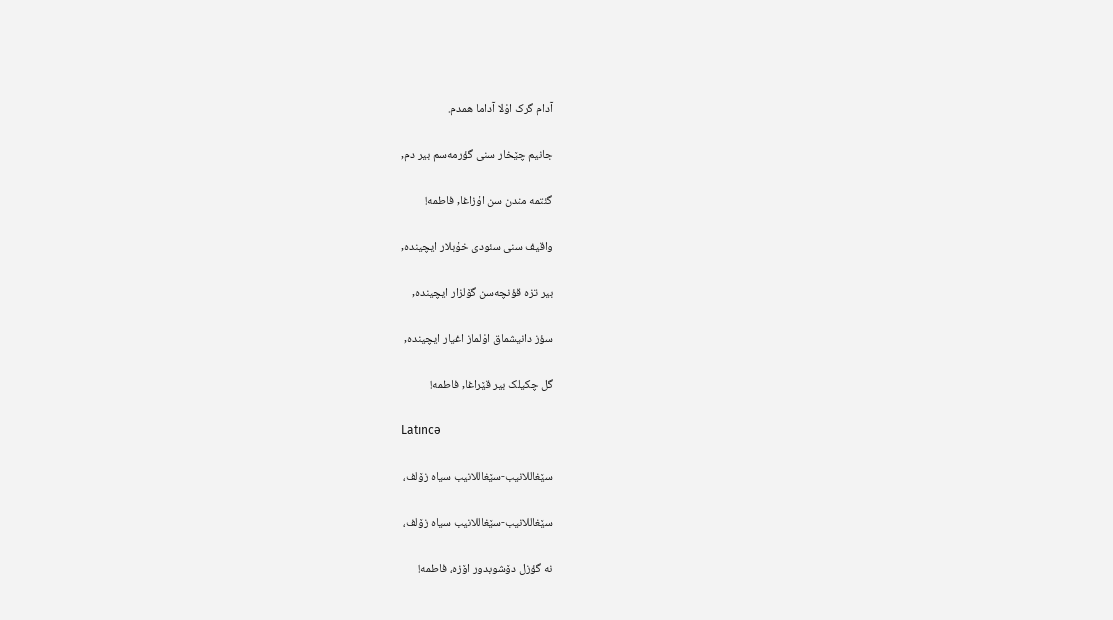آدام گرک اوْلا آداما همدم.

جانیم چێخار سنی گؤرمه‌سم بیر دم,

گئتمه مندن سن اۇزاغا, فاطمه‌!

واقیف سنی سئودی خۇبلار ایچینده,

بیر تزه قؤنچه‌سن گۆلزار ایچینده,

سؤز دانیشماق اوْلماز اغیار ایچینده,

گل چکیلک بیر قێراغا, فاطمه‌!

Latıncə

سێغاللانیب-سێغاللانیب سیاه زۆلف،

سێغاللانیب-سێغاللانیب سیاه زۆلف،

نه گؤزل دۆشوبدور اۆزه، فاطمه‌‌!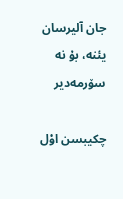جان آلیرسان یئنه، بۇ نه سۆرمه‌دیر

چکیبسن اوْل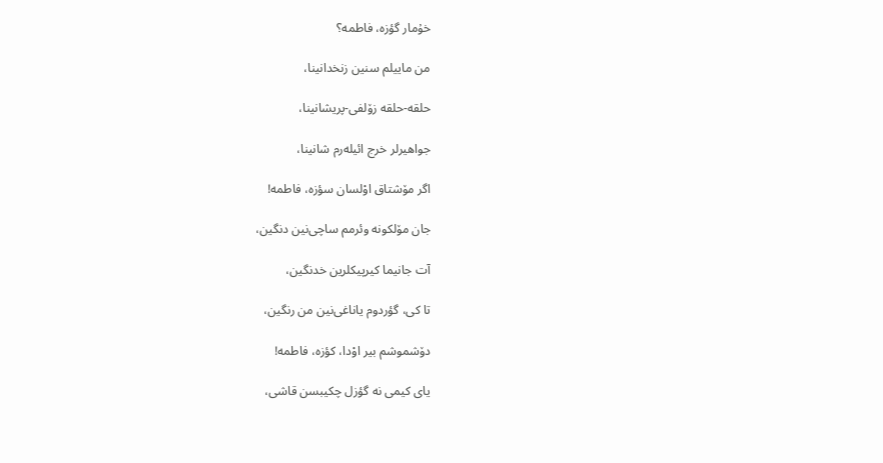خۇمار گؤزه، فاطمه‌‌؟

من ماییلم سنین زنخدانینا،

حلقه‌‌-حلقه‌‌ زۆلفی-پریشانینا،

جواهیرلر خرج ائیله‌رم شانینا،

اگر مۆشتاق اوْلسان سؤزه، فاطمه‌‌!

جان مۆلکونه وئرمم ساچی‌نین دنگین،

آت جانیما کیرپیکلرین خدنگین،

تا کی، گؤردوم یاناغی‌نین من رنگین،

دۆشموشم بیر اوْدا، کؤزه، فاطمه‌‌!

یای کیمی نه گؤزل چکیبسن قاشی،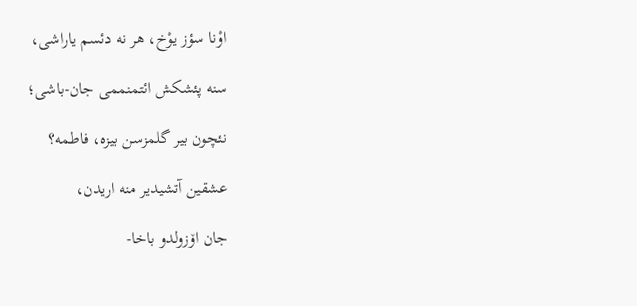اوْنا سؤز یوْخ، هر نه دئسم یاراشی،

سنه پئشکش ائتمنممی جان-باشی؛

نئچون بیر گلمزسن بیزه، فاطمه‌‌؟

عشقین آتشیدیر منه اریدن،

جان اۆزولدو باخا-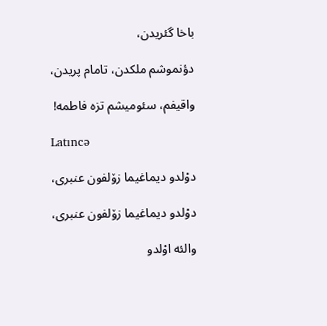باخا گئریدن،

دؤنموشم ملکدن، تامام پریدن،

واقیفم، سئومیشم تزه فاطمه‌‌!

Latıncə

دوْلدو دیماغیما زۆلفون عنبری،

دوْلدو دیماغیما زۆلفون عنبری،

والئه اوْلدو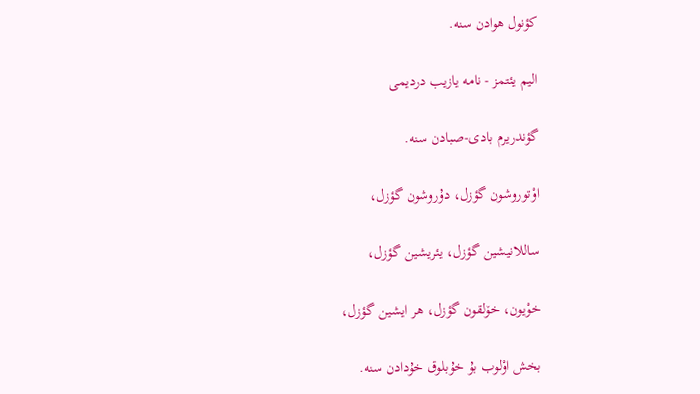کؤنول هوادن سنه.

الیم یئتمز - نامه یازیب دردیمی

گؤندریرم بادی-صبادن سنه.

اوْتوروشون گؤزل، دۇروشون گؤزل،

ساللانیشین گؤزل، یئریشین گؤزل،

خوْیون، خۆلقون گؤزل، هر ایشین گؤزل،

بخش اوْلوب بۇ خۇبلوق خۇدادن سنه.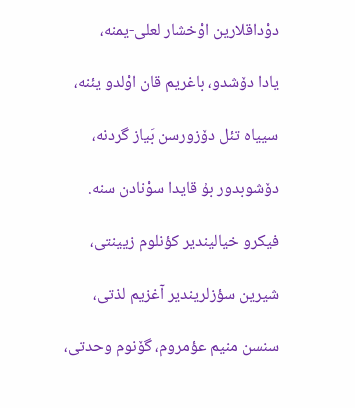دوْداقلارین اوْخشار لعلی-یمنه،

یادا دۆشدو، باغریم قان اوْلدو یئنه،

سییاه تئل دۆزورسن بَیاز گردنه،

دۆشوبدور بۇ قایدا سوْنادن سنه.

فیکرو خیالیندیر کؤنلوم زیینتی،

شیرین سؤزلریندیر آغزیم لذتی،

سنسن منیم عؤمروم، گۆنوم وحدتی،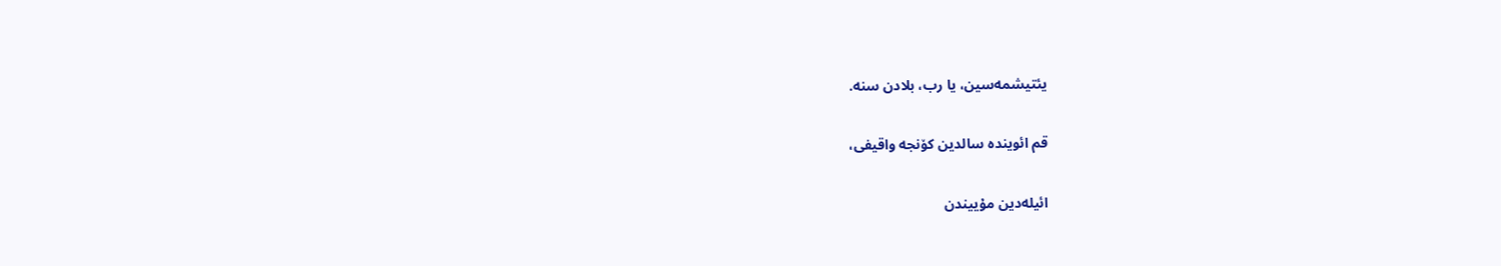یئتیشمه‌سین، یا رب، بلادن سنه.

قم ائوینده سالدین کۆنجه واقیفی،

ائیله‌دین مۇییندن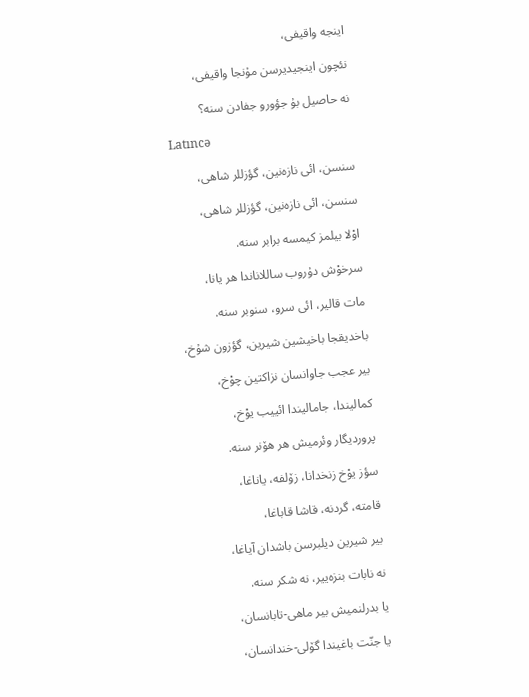اینجه واقیفی،

نئچون اینجیدیرسن مۇنجا واقیفی،

نه حاصیل بۇ جؤورو جفادن سنه؟

Latıncə

سنسن، ائی نازه‌نین، گؤزللر شاهی،

سنسن، ائی نازه‌نین، گؤزللر شاهی،

اوْلا بیلمز کیمسه برابر سنه.

سرخوْش دۇروب ساللاناندا هر یانا،

مات قالیر، ائی سرو، سنوبر سنه.

باخدیقجا باخیشین شیرین، گؤزون شۇخ،

بیر عجب جاوانسان نزاکتین چوْخ،

کمالیندا، جامالیندا ائییب یوْخ،

پروردیگار وئرمیش هر هۆنر سنه.

سؤز یوْخ زنخدانا، زۆلفه، یاناغا،

قامته، گردنه، قاشا قاباغا،

بیر شیرین دیلبرسن باشدان آیاغا،

نه نابات بنزه‌ییر، نه شکر سنه.

یا بدرلنمیش بیر ماهی-تابانسان،

یا جنّت باغیندا گۆلی-خندانسان،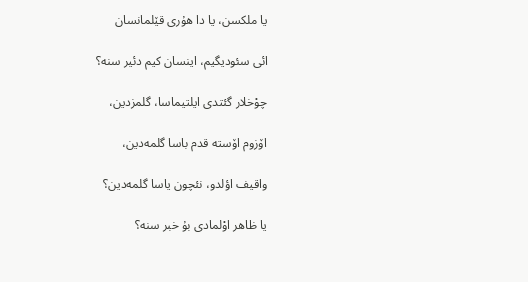یا ملکسن، یا دا هۇری قێلمانسان

ائی سئودیگیم، اینسان کیم دئیر سنه؟

چوْخلار گئتدی ایلتیماسا، گلمزدین،

اۆزوم اۆسته قدم باسا گلمه‌دین،

واقیف اؤلدو، نئچون یاسا گلمه‌دین؟

یا ظاهر اوْلمادی بۇ خبر سنه؟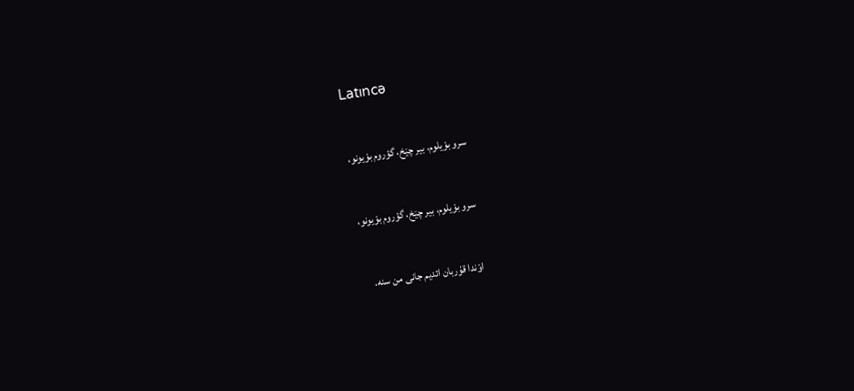Latıncə

سرو بوْیلوم، بیر چێخ، گؤروم بوْیونو،

سرو بوْیلوم، بیر چێخ، گؤروم بوْیونو،

اوْندا قۇربان ائدیم جانی من سنه.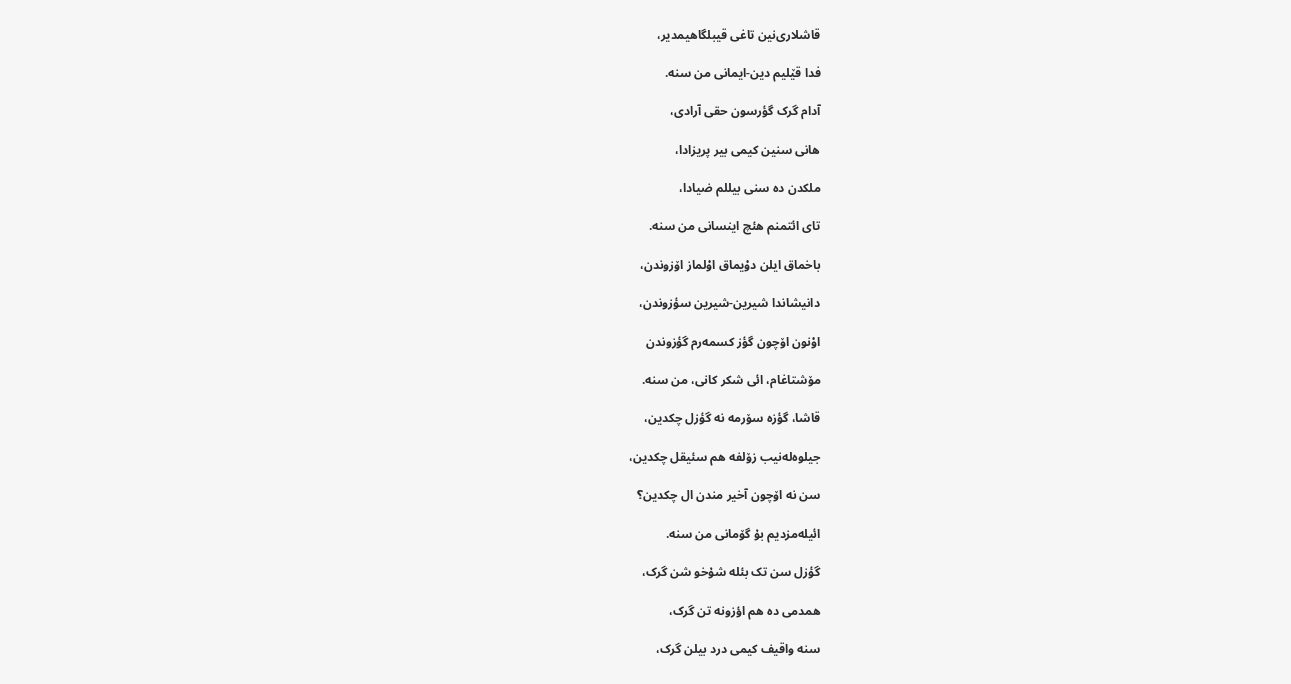قاشلاری‌نین تاغی قیبلگاهیمدیر،

فدا قێلیم دین-ایمانی من سنه.

آدام گرک گؤرسون حقی آرادی،

هانی سنین کیمی بیر پریزادا،

ملکدن ده سنی بیللم ضیادا،

تای ائتمنم هئچ اینسانی من سنه.

باخماق ایلن دوْیماق اوْلماز اۆزوندن،

دانیشاندا شیرین-شیرین سؤزوندن،

اوْنون اۆچون گؤز کسمه‌رم گؤزوندن

مۆشتاغام، ائی شکر کانی، من سنه.

قاشا، گؤزه سۆرمه نه گؤزل چکدین،

جیلوه‌له‌نیب زۆلفه هم سئیقل چکدین،

سن نه اۆچون آخیر مندن ال چکدین؟

ائیله‌مزدیم بۇ گۆمانی من سنه.

گؤزل سن تک بئله شۇخو شن گرک،

همدمی ده هم اؤزونه تن گرک،

سنه واقیف کیمی درد بیلن گرک،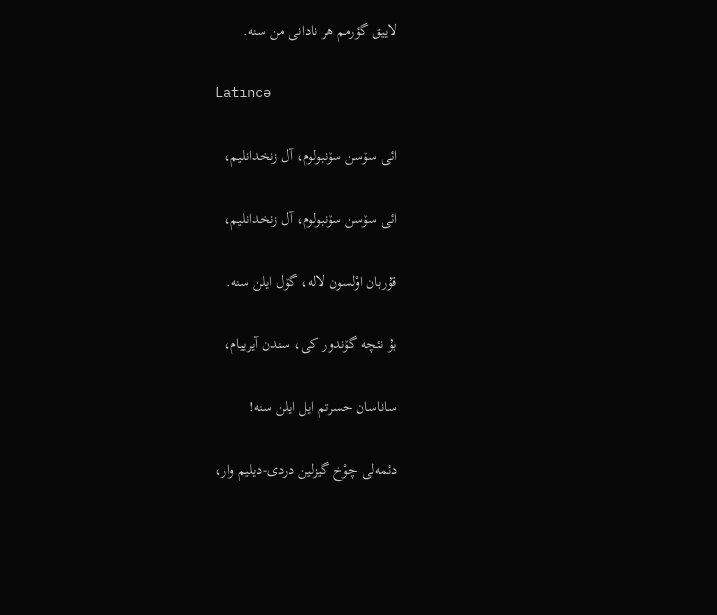لاییق گؤرمم هر نادانی من سنه.

Latıncə

ائی سۆسن سۆنبولوم، آل زنخدانلیم،

ائی سۆسن سۆنبولوم، آل زنخدانلیم،

قۇربان اوْلسون لاله، گۆل ایلن سنه.

بۇ نئچه گۆندور کی، سندن آیرییام،

ساناسان حسرتم ایل ایلن سنه!

دئمه‌لی چوْخ گیزلین دردی-دیلیم وار،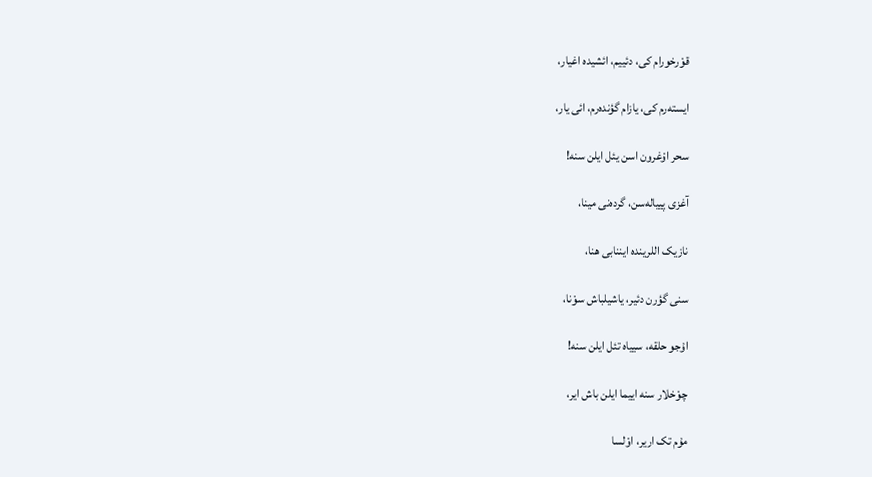قوْرخورام کی، دئییم، ائشیده اغیار،

ایسته‌رم کی، یازام گؤنده‌رم، ائی یار،

سحر اوْغرون اسن یئل ایلن سنه!

آغزی پییاله‌سن، گرده‌نی مینا،

نازیک اللرینده ایننابی هنا،

سنی گؤرن دئیر، یاشیلباش سوْنا،

اۇجو حلقه‌‌، سییاه تئل ایلن سنه!

چوْخلار سنه اییما ایلن باش ایر،

مۇم تک اریر، اوْلسا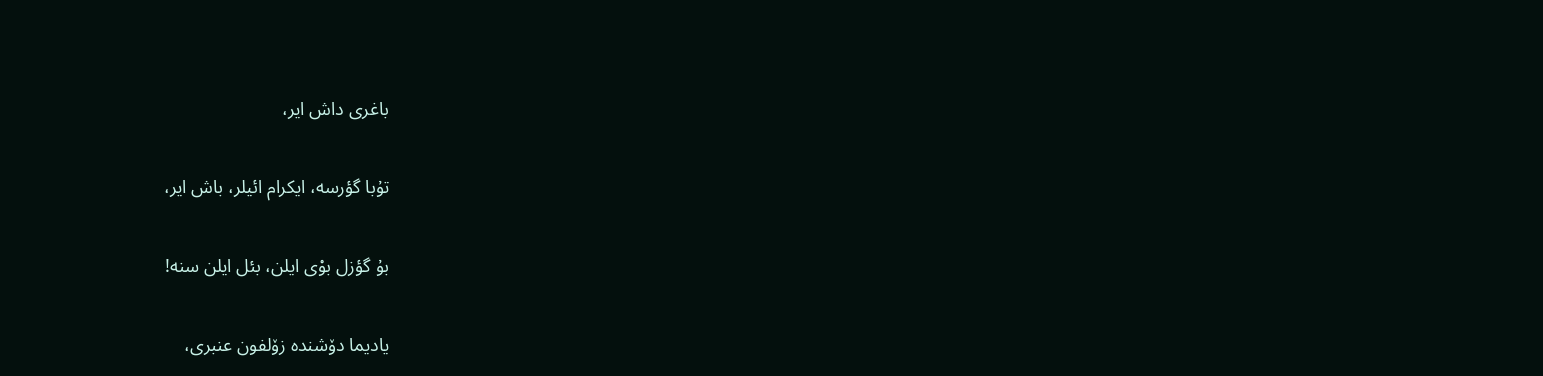باغری داش ایر،

تۇبا گؤرسه، ایکرام ائیلر، باش ایر،

بۇ گؤزل بوْی ایلن، بئل ایلن سنه!

یادیما دۆشنده زۆلفون عنبری،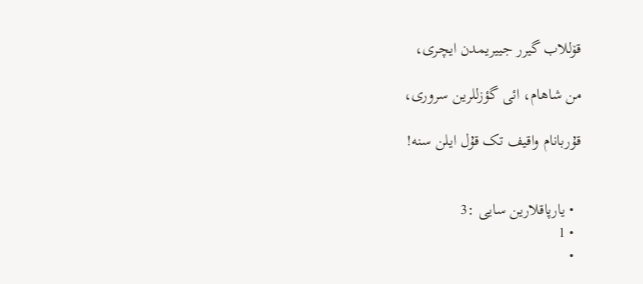قۆللاب گیرر جییریمدن ایچری،

من شاهام، ائی گؤزللرین سروری،

قۇربانام واقیف تک قۇل ایلن سنه!


  • یارپاقلارین سایی :3
  • 1
  •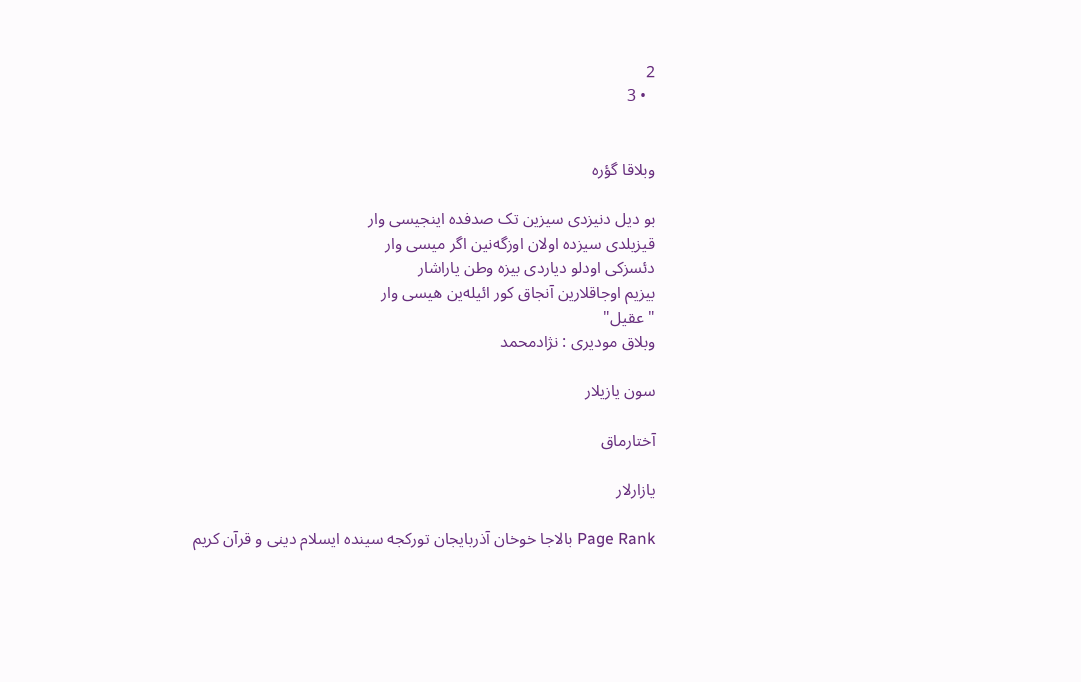2
  • 3


وبلاقا گؤره

بو دیل دنیزدی سیزین تک صدفده اینجیسی وار
قیزیلدی سیزده اولان اوزگه‌نین اگر میسی وار
دئسزکی اودلو دیاردی بیزه وطن یاراشار
بیزیم اوجاقلارین آنجاق کور ائیله‌ین هیسی وار
"عقیل"
وبلاق مودیری : نژادمحمد

سون یازیلار

آختارماق

یازارلار

Page Rank بالاجا خوخان آذربایجان تورکجه سینده ایسلام دینی و قرآن کریم